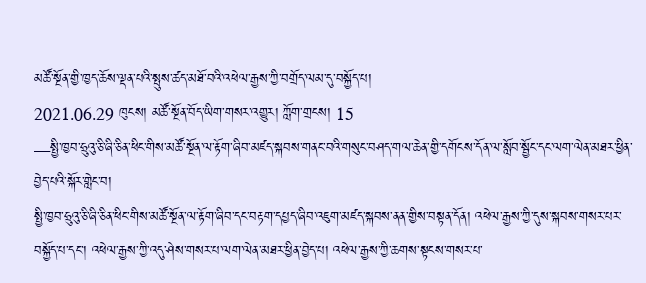མཚོ་སྔོན་གྱི་ཁྱད་ཆོས་ལྡན་པའི་སྤུས་ཚད་མཐོ་བའི་འཕེལ་རྒྱས་ཀྱི་བགྲོད་ལམ་དུ་བསྐྱོད་པ།
2021.06.29 ཁུངས། མཚོ་སྔོན་བོད་ཡིག་གསར་འགྱུར། ཀློག་གྲངས། 15
—སྤྱི་ཁྱབ་ཧྲུའུ་ཅི་ཞི་ཅིན་ཕིང་གིས་མཚོ་སྔོན་ལ་རྟོག་ཞིབ་མཛད་སྐབས་གནང་བའི་གསུང་བཤད་གལ་ཆེན་གྱི་དགོངས་དོན་ལ་སློབ་སྦྱོང་དང་ལག་ལེན་མཐར་ཕྱིན་བྱེད་པའི་སྐོར་གླེང་བ།
སྤྱི་ཁྱབ་ཧྲུའུ་ཅི་ཞི་ཅིན་ཕིང་གིས་མཚོ་སྔོན་ལ་རྟོག་ཞིབ་དང་བརྟག་དཔྱད་ཞིབ་འཇུག་མཛད་སྐབས་ནན་གྱིས་བསྟན་དོན། འཕེལ་རྒྱས་ཀྱི་དུས་སྐབས་གསར་པར་བསྐྱོད་པ་དང་། འཕེལ་རྒྱས་ཀྱི་འདུ་ཤེས་གསར་པ་ལག་ལེན་མཐར་ཕྱིན་བྱེད་པ། འཕེལ་རྒྱས་ཀྱི་ཆགས་སྟངས་གསར་པ་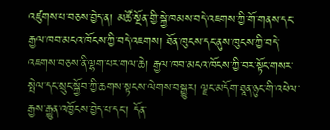འཛུགས་པ་བཅས་བྱེད་ན། མཚོ་སྔོན་གྱི་སྐྱེ་ཁམས་བདེ་འཇགས་ཀྱི་གོ་གནས་དང་རྒྱལ་ཁབ་མངའ་ཁོངས་ཀྱི་བདེ་འཇགས། ཐོན་ཁུངས་དང་ནུས་ཁུངས་ཀྱི་བདེ་འཇགས་བཅས་ནི་ལྷག་པར་གལ་ཆེ། རྒྱལ་ཁབ་མངའ་ཁོངས་ཀྱི་བར་སྟོང་གསར་སྤེལ་དང་སྲུང་སྐྱོབ་ཀྱི་ཆགས་སྟངས་ལེགས་བསྒྱུར། ལྗང་མདོག་ཐཱན་ཉུང་གི་འཕེལ་རྒྱས་རྒྱུན་འཁྱོངས་བྱེད་པ་དང་། དོན་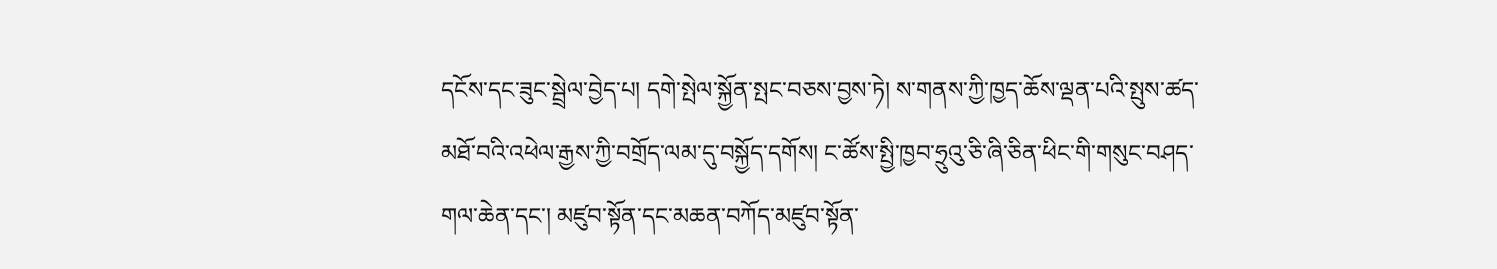དངོས་དང་ཟུང་སྦྲེལ་བྱེད་པ། དགེ་སྤེལ་སྐྱོན་སྤང་བཅས་བྱས་ཏེ། ས་གནས་ཀྱི་ཁྱད་ཆོས་ལྡན་པའི་སྤུས་ཚད་མཐོ་བའི་འཕེལ་རྒྱས་ཀྱི་བགྲོད་ལམ་དུ་བསྐྱོད་དགོས། ང་ཚོས་སྤྱི་ཁྱབ་ཧྲུའུ་ཅི་ཞི་ཅིན་ཕིང་གི་གསུང་བཤད་གལ་ཆེན་དང་། མཛུབ་སྟོན་དང་མཆན་བཀོད་མཛུབ་སྟོན་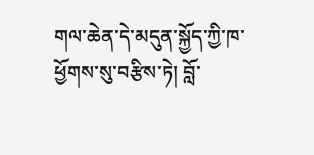གལ་ཆེན་དེ་མདུན་སྐྱོད་ཀྱི་ཁ་ཕྱོགས་སུ་བརྩིས་ཏེ། བློ་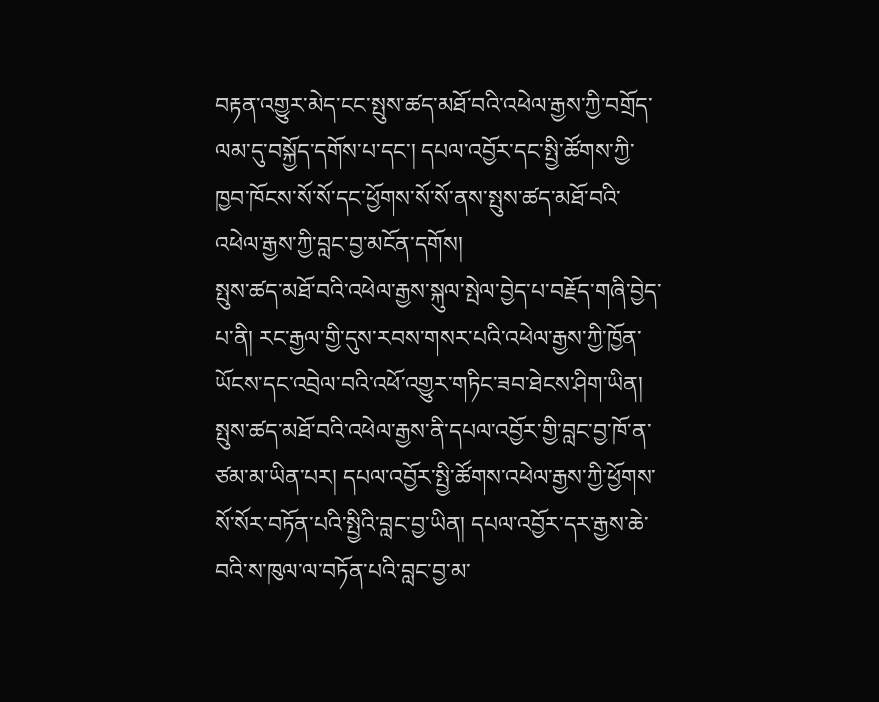བརྟན་འགྱུར་མེད་ངང་སྤུས་ཚད་མཐོ་བའི་འཕེལ་རྒྱས་ཀྱི་བགྲོད་ལམ་དུ་བསྐྱོད་དགོས་པ་དང་། དཔལ་འབྱོར་དང་སྤྱི་ཚོགས་ཀྱི་ཁྱབ་ཁོངས་སོ་སོ་དང་ཕྱོགས་སོ་སོ་ནས་སྤུས་ཚད་མཐོ་བའི་འཕེལ་རྒྱས་ཀྱི་བླང་བྱ་མངོན་དགོས།
སྤུས་ཚད་མཐོ་བའི་འཕེལ་རྒྱས་སྐུལ་སྤེལ་བྱེད་པ་བརྗོད་གཞི་བྱེད་པ་ནི། རང་རྒྱལ་གྱི་དུས་རབས་གསར་པའི་འཕེལ་རྒྱས་ཀྱི་ཁྱོན་ཡོངས་དང་འབྲེལ་བའི་འཕོ་འགྱུར་གཏིང་ཟབ་ཐེངས་ཤིག་ཡིན། སྤུས་ཚད་མཐོ་བའི་འཕེལ་རྒྱས་ནི་དཔལ་འབྱོར་གྱི་བླང་བྱ་ཁོ་ན་ཙམ་མ་ཡིན་པར། དཔལ་འབྱོར་སྤྱི་ཚོགས་འཕེལ་རྒྱས་ཀྱི་ཕྱོགས་སོ་སོར་བཏོན་པའི་སྤྱིའི་བླང་བྱ་ཡིན། དཔལ་འབྱོར་དར་རྒྱས་ཆེ་བའི་ས་ཁུལ་ལ་བཏོན་པའི་བླང་བྱ་མ་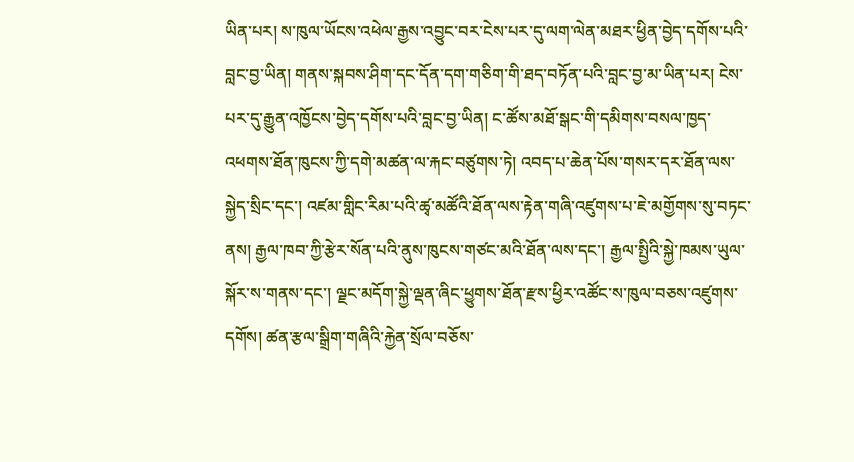ཡིན་པར། ས་ཁུལ་ཡོངས་འཕེལ་རྒྱས་འབྱུང་བར་ངེས་པར་དུ་ལག་ལེན་མཐར་ཕྱིན་བྱེད་དགོས་པའི་བླང་བྱ་ཡིན། གནས་སྐབས་ཤིག་དང་དོན་དག་གཅིག་གི་ཐད་བཏོན་པའི་བླང་བྱ་མ་ཡིན་པར། ངེས་པར་དུ་རྒྱུན་འཁྱོངས་བྱེད་དགོས་པའི་བླང་བྱ་ཡིན། ང་ཚོས་མཐོ་སྒང་གི་དམིགས་བསལ་ཁྱད་འཕགས་ཐོན་ཁུངས་ཀྱི་དགེ་མཚན་ལ་རྐང་བཙུགས་ཏེ། འབད་པ་ཆེན་པོས་གསར་དར་ཐོན་ལས་སྐྱེད་སྲིང་དང་། འཛམ་གླིང་རིམ་པའི་ཚྭ་མཚོའི་ཐོན་ལས་རྟེན་གཞི་འཛུགས་པ་ཇེ་མགྱོགས་སུ་བཏང་ནས། རྒྱལ་ཁབ་ཀྱི་རྩེར་སོན་པའི་ནུས་ཁུངས་གཙང་མའི་ཐོན་ལས་དང་། རྒྱལ་སྤྱིའི་སྐྱེ་ཁམས་ཡུལ་སྐོར་ས་གནས་དང་། ལྗང་མདོག་སྐྱེ་ལྡན་ཞིང་ཕྱུགས་ཐོན་རྫས་ཕྱིར་འཚོང་ས་ཁུལ་བཅས་འཛུགས་དགོས། ཚན་རྩལ་སྒྲིག་གཞིའི་རྐྱེན་སྲོལ་བཅོས་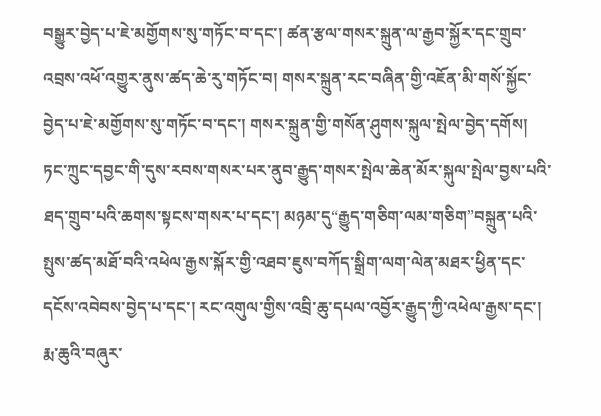བསྒྱུར་བྱེད་པ་ཇེ་མགྱོགས་སུ་གཏོང་བ་དང་། ཚན་རྩལ་གསར་སྐྲུན་ལ་རྒྱབ་སྐྱོར་དང་གྲུབ་འབྲས་འཕོ་འགྱུར་ནུས་ཚད་ཆེ་རུ་གཏོང་བ། གསར་སྐྲུན་རང་བཞིན་གྱི་འཇོན་མི་གསོ་སྐྱོང་བྱེད་པ་ཇེ་མགྱོགས་སུ་གཏོང་བ་དང་། གསར་སྐྲུན་གྱི་གསོན་ཤུགས་སྐུལ་སྤེལ་བྱེད་དགོས། ཏང་ཀྲུང་དབྱང་གི་དུས་རབས་གསར་པར་ནུབ་རྒྱུད་གསར་སྤེལ་ཆེན་མོར་སྐུལ་སྤེལ་བྱས་པའི་ཐད་གྲུབ་པའི་ཆགས་སྟངས་གསར་པ་དང་། མཉམ་དུ“རྒྱུད་གཅིག་ལམ་གཅིག”བསྐྲུན་པའི་སྤུས་ཚད་མཐོ་བའི་འཕེལ་རྒྱས་སྐོར་གྱི་འཐབ་ཇུས་བཀོད་སྒྲིག་ལག་ལེན་མཐར་ཕྱིན་དང་དངོས་འབེབས་བྱེད་པ་དང་། རང་འགུལ་གྱིས་འབྲི་ཆུ་དཔལ་འབྱོར་རྒྱུད་ཀྱི་འཕེལ་རྒྱས་དང་། རྨ་ཆུའི་བཞུར་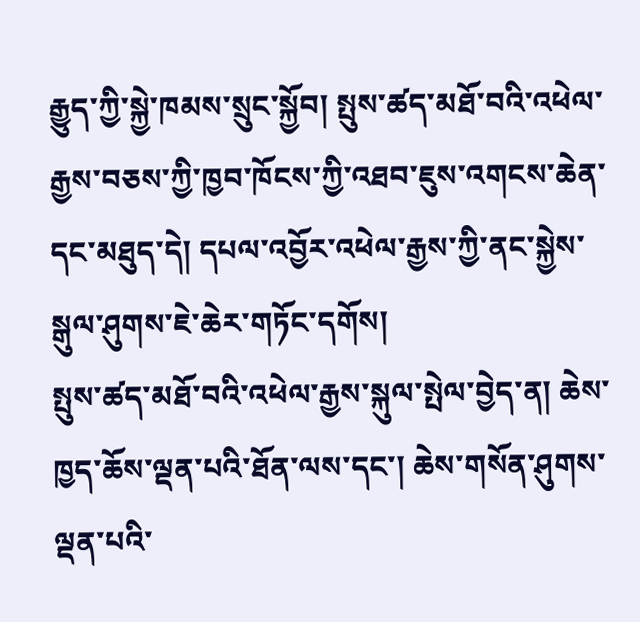རྒྱུད་ཀྱི་སྐྱེ་ཁམས་སྲུང་སྐྱོབ། སྤུས་ཚད་མཐོ་བའི་འཕེལ་རྒྱས་བཅས་ཀྱི་ཁྱབ་ཁོངས་ཀྱི་འཐབ་ཇུས་འགངས་ཆེན་དང་མཐུད་དེ། དཔལ་འབྱོར་འཕེལ་རྒྱས་ཀྱི་ནང་སྐྱེས་སྒུལ་ཤུགས་ཇེ་ཆེར་གཏོང་དགོས།
སྤུས་ཚད་མཐོ་བའི་འཕེལ་རྒྱས་སྐུལ་སྤེལ་བྱེད་ན། ཆེས་ཁྱད་ཆོས་ལྡན་པའི་ཐོན་ལས་དང་། ཆེས་གསོན་ཤུགས་ལྡན་པའི་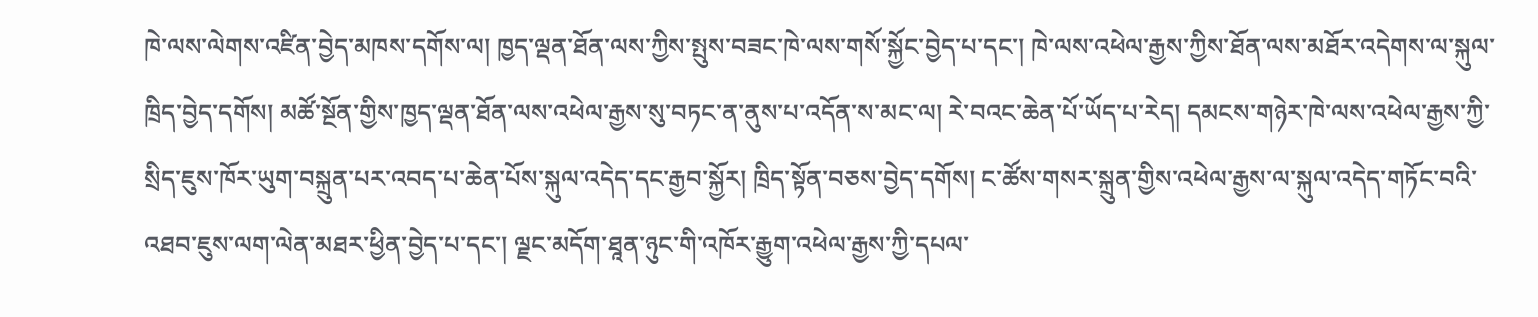ཁེ་ལས་ལེགས་འཛིན་བྱེད་མཁས་དགོས་ལ། ཁྱད་ལྡན་ཐོན་ལས་ཀྱིས་སྤུས་བཟང་ཁེ་ལས་གསོ་སྐྱོང་བྱེད་པ་དང་། ཁེ་ལས་འཕེལ་རྒྱས་ཀྱིས་ཐོན་ལས་མཐོར་འདེགས་ལ་སྐུལ་ཁྲིད་བྱེད་དགོས། མཚོ་སྔོན་གྱིས་ཁྱད་ལྡན་ཐོན་ལས་འཕེལ་རྒྱས་སུ་བཏང་ན་ནུས་པ་འདོན་ས་མང་ལ། རེ་བའང་ཆེན་པོ་ཡོད་པ་རེད། དམངས་གཉེར་ཁེ་ལས་འཕེལ་རྒྱས་ཀྱི་སྲིད་ཇུས་ཁོར་ཡུག་བསྐྲུན་པར་འབད་པ་ཆེན་པོས་སྐུལ་འདེད་དང་རྒྱབ་སྐྱོར། ཁྲིད་སྟོན་བཅས་བྱེད་དགོས། ང་ཚོས་གསར་སྐྲུན་གྱིས་འཕེལ་རྒྱས་ལ་སྐུལ་འདེད་གཏོང་བའི་འཐབ་ཇུས་ལག་ལེན་མཐར་ཕྱིན་བྱེད་པ་དང་། ལྗང་མདོག་ཐཱན་ཉུང་གི་འཁོར་རྒྱུག་འཕེལ་རྒྱས་ཀྱི་དཔལ་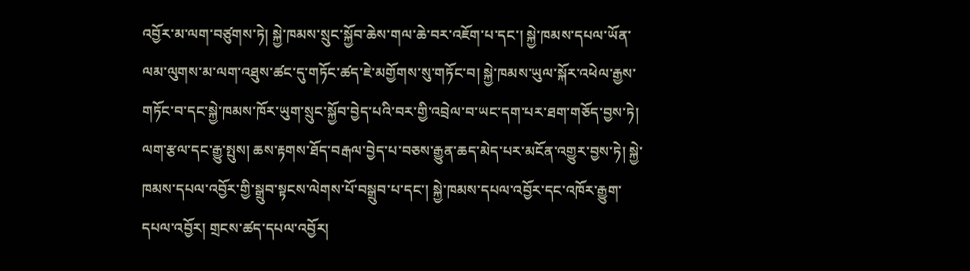འབྱོར་མ་ལག་བཙུགས་ཏེ། སྐྱེ་ཁམས་སྲུང་སྐྱོབ་ཆེས་གལ་ཆེ་བར་འཇོག་པ་དང་། སྐྱེ་ཁམས་དཔལ་ཡོན་ལམ་ལུགས་མ་ལག་འཐུས་ཚང་དུ་གཏོང་ཚད་ཇེ་མགྱོགས་སུ་གཏོང་བ། སྐྱེ་ཁམས་ཡུལ་སྐོར་འཕེལ་རྒྱས་གཏོང་བ་དང་སྐྱེ་ཁམས་ཁོར་ཡུག་སྲུང་སྐྱོབ་བྱེད་པའི་བར་གྱི་འབྲེལ་བ་ཡང་དག་པར་ཐག་གཅོད་བྱས་ཏེ། ལག་རྩལ་དང་རྒྱུ་སྤུས། ཆས་རྟགས་ཐོད་བརྒལ་བྱེད་པ་བཅས་རྒྱུན་ཆད་མེད་པར་མངོན་འགྱུར་བྱས་ཏེ། སྐྱེ་ཁམས་དཔལ་འབྱོར་གྱི་སྒྲུབ་སྟངས་ལེགས་པོ་བསྒྲུབ་པ་དང་། སྐྱེ་ཁམས་དཔལ་འབྱོར་དང་འཁོར་རྒྱུག་དཔལ་འབྱོར། གྲངས་ཚད་དཔལ་འབྱོར།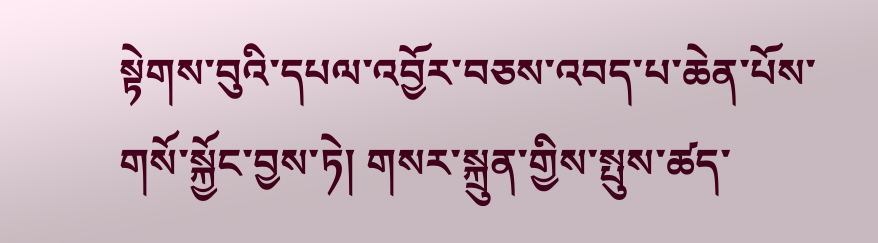སྟེགས་བུའི་དཔལ་འབྱོར་བཅས་འབད་པ་ཆེན་པོས་གསོ་སྐྱོང་བྱས་ཏེ། གསར་སྐྲུན་གྱིས་སྤུས་ཚད་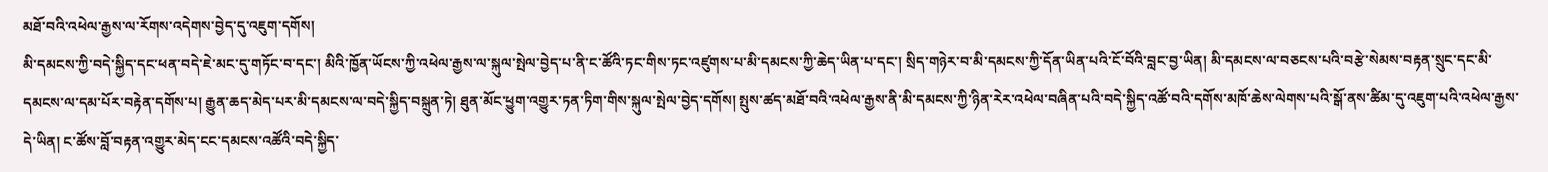མཐོ་བའི་འཕེལ་རྒྱས་ལ་རོགས་འདེགས་བྱེད་དུ་འཇུག་དགོས།
མི་དམངས་ཀྱི་བདེ་སྐྱིད་དང་ཕན་བདེ་ཇེ་མང་དུ་གཏོང་བ་དང་། མིའི་ཁྱོན་ཡོངས་ཀྱི་འཕེལ་རྒྱས་ལ་སྐུལ་སྤེལ་བྱེད་པ་ནི་ང་ཚོའི་ཏང་གིས་ཏང་འཛུགས་པ་མི་དམངས་ཀྱི་ཆེད་ཡིན་པ་དང་། སྲིད་གཉེར་བ་མི་དམངས་ཀྱི་དོན་ཡིན་པའི་ངོ་བོའི་བླང་བྱ་ཡིན། མི་དམངས་ལ་བཅངས་པའི་བརྩེ་སེམས་བརྟན་སྲུང་དང་མི་དམངས་ལ་དམ་པོར་བརྟེན་དགོས་པ། རྒྱུན་ཆད་མེད་པར་མི་དམངས་ལ་བདེ་སྐྱིད་བསྐྲུན་ཏེ། ཐུན་མོང་ཕྱུག་འགྱུར་ཏན་ཏིག་གིས་སྐུལ་སྤེལ་བྱེད་དགོས། སྤུས་ཚད་མཐོ་བའི་འཕེལ་རྒྱས་ནི་མི་དམངས་ཀྱི་ཉིན་རེར་འཕེལ་བཞིན་པའི་བདེ་སྐྱིད་འཚོ་བའི་དགོས་མཁོ་ཆེས་ལེགས་པའི་སྒོ་ནས་ཚིམ་དུ་འཇུག་པའི་འཕེལ་རྒྱས་དེ་ཡིན། ང་ཚོས་བློ་བརྟན་འགྱུར་མེད་ངང་དམངས་འཚོའི་བདེ་སྐྱིད་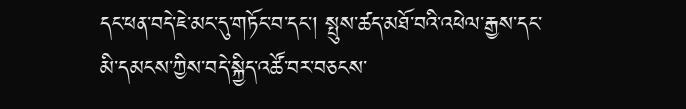དང་ཕན་བདེ་ཇེ་མང་དུ་གཏོང་བ་དང་། སྤུས་ཚད་མཐོ་བའི་འཕེལ་རྒྱས་དང་མི་དམངས་ཀྱིས་བདེ་སྐྱིད་འཚོ་བར་བཅངས་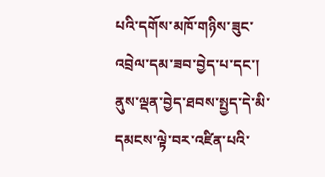པའི་དགོས་མཁོ་གཉིས་ཟུང་འབྲེལ་དམ་ཟབ་བྱེད་པ་དང་། ནུས་ལྡན་བྱེད་ཐབས་སྤྱད་དེ་མི་དམངས་ལྟེ་བར་འཛིན་པའི་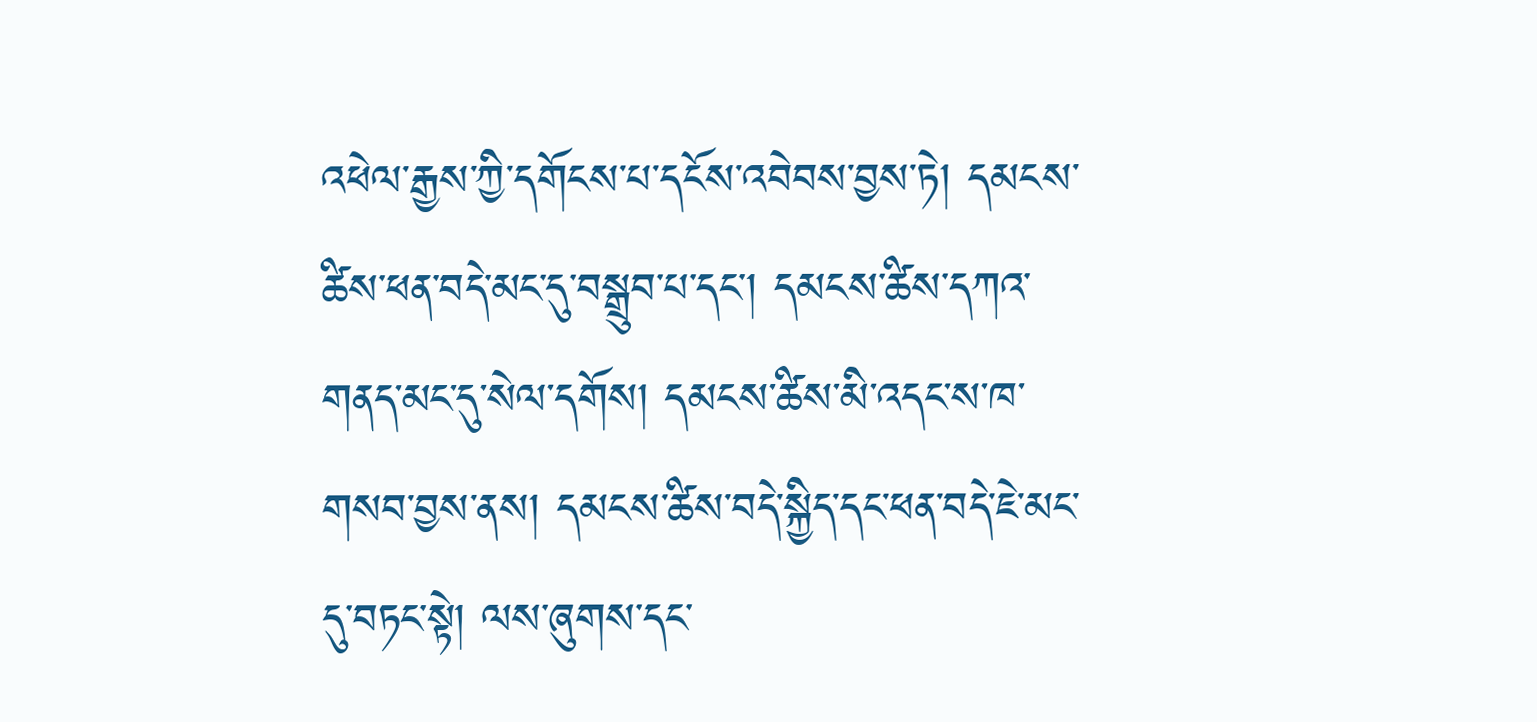འཕེལ་རྒྱས་ཀྱི་དགོངས་པ་དངོས་འབེབས་བྱས་ཏེ། དམངས་ཚིས་ཕན་བདེ་མང་དུ་བསྒྲུབ་པ་དང་། དམངས་ཚིས་དཀའ་གནད་མང་དུ་སེལ་དགོས། དམངས་ཚིས་མི་འདང་ས་ཁ་གསབ་བྱས་ནས། དམངས་ཚིས་བདེ་སྐྱིད་དང་ཕན་བདེ་ཇེ་མང་དུ་བཏང་སྟེ། ལས་ཞུགས་དང་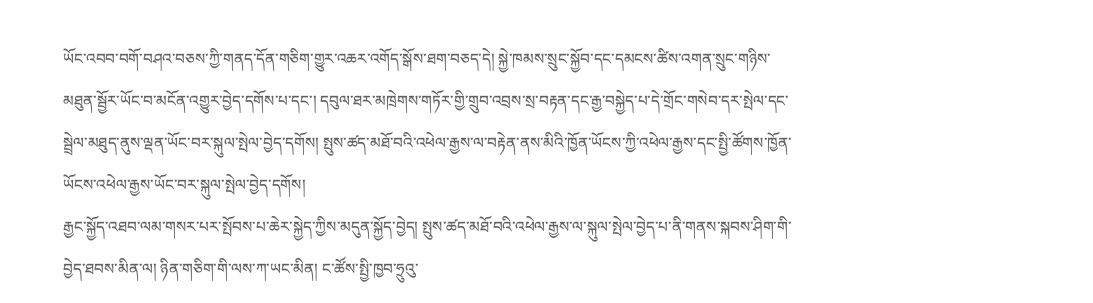ཡོང་འབབ་བགོ་བཤའ་བཅས་ཀྱི་གནད་དོན་གཅིག་གྱུར་འཆར་འགོད་སྒོས་ཐག་བཅད་དེ། སྐྱེ་ཁམས་སྲུང་སྐྱོབ་དང་དམངས་ཚིས་འགན་སྲུང་གཉིས་མཐུན་སྦྱོར་ཡོང་བ་མངོན་འགྱུར་བྱེད་དགོས་པ་དང་། དབུལ་ཐར་མཁྲེགས་གཏོར་གྱི་གྲུབ་འབྲས་སྲ་བརྟན་དང་རྒྱ་བསྐྱེད་པ་དེ་གྲོང་གསེབ་དར་སྤེལ་དང་སྦྲེལ་མཐུད་ནུས་ལྡན་ཡོང་བར་སྐུལ་སྤེལ་བྱེད་དགོས། སྤུས་ཚད་མཐོ་བའི་འཕེལ་རྒྱས་ལ་བརྟེན་ནས་མིའི་ཁྱོན་ཡོངས་ཀྱི་འཕེལ་རྒྱས་དང་སྤྱི་ཚོགས་ཁྱོན་ཡོངས་འཕེལ་རྒྱས་ཡོང་བར་སྐུལ་སྤེལ་བྱེད་དགོས།
རྒྱང་སྐྱོད་འཐབ་ལམ་གསར་པར་སྤོབས་པ་ཆེར་སྐྱེད་ཀྱིས་མདུན་སྐྱོད་བྱེད། སྤུས་ཚད་མཐོ་བའི་འཕེལ་རྒྱས་ལ་སྐུལ་སྤེལ་བྱེད་པ་ནི་གནས་སྐབས་ཤིག་གི་བྱེད་ཐབས་མིན་ལ། ཉིན་གཅིག་གི་ལས་ཀ་ཡང་མིན། ང་ཚོས་སྤྱི་ཁྱབ་ཧྲུའུ་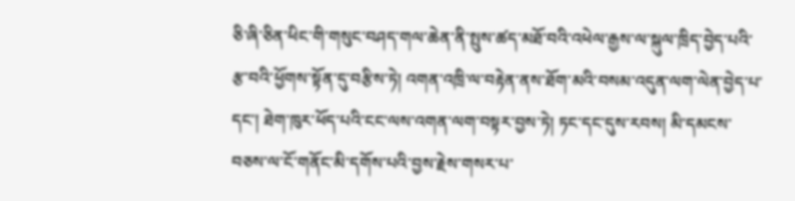ཅི་ཞི་ཅིན་ཕིང་གི་གསུང་བཤད་གལ་ཆེན་ནི་སྤུས་ཚད་མཐོ་བའི་འཕེལ་རྒྱས་ལ་སྐུལ་ཁྲིད་བྱེད་པའི་རྩ་བའི་ཕྱོགས་སྟོན་དུ་བརྩིས་ཏེ། འགན་འཁྲི་ལ་བརྟེན་ནས་ཐོག་མའི་བསམ་འདུན་ལག་ལེན་བྱེད་པ་དང་། ཐེག་ཁུར་ཕོད་པའི་ངང་ལས་འགན་ལག་བསྟར་བྱས་ཏེ། ཏང་དང་དུས་རབས། མི་དམངས་བཅས་ལ་ངོ་གནོང་མི་དགོས་པའི་བྱས་རྗེས་གསར་པ་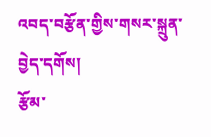འབད་བརྩོན་གྱིས་གསར་སྐྲུན་བྱེད་དགོས།
རྩོམ་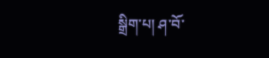སྒྲིག་པ། ཤ་བོ་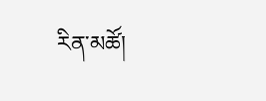རིན་མཚོ།